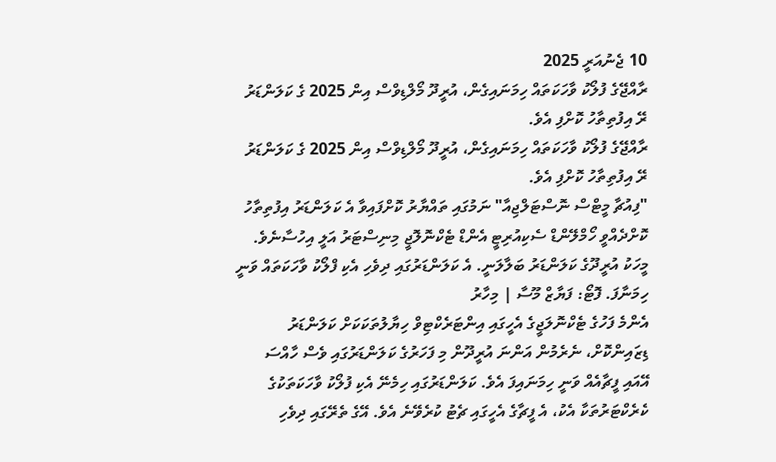10 ޖެނުއަރީ 2025
ރާއްޖޭގެ ފުލޯކު ވާހަކަތައް ހިމަނައިގެން، އުރީދޫ މޯލްޑިވްސް އިން 2025 ގެ ކަލަންޑަރު ރޭ އިފުތިތާހު ކޮށްފި އެވެ.
ރާއްޖޭގެ ފުލޯކު ވާހަކަތައް ހިމަނައިގެން، އުރީދޫ މޯލްޑިވްސް އިން 2025 ގެ ކަލަންޑަރު ރޭ އިފުތިތާހު ކޮށްފި އެވެ.
"ފިއުޗާ މީޓްސް ނޮސްޓަލްޖިއާ" ނަމުގައި ތައްޔާރު ކޮށްފައިވާ އެ ކަލަންޑަރު އިފުތިތާހު ކޮށްދެއްވީ ހޯމްލޭންޑް ސެކިއުރިޓީ އެންޑް ޓެކްނޮލޮޖީ މިނިސްޓަރު އަލީ އިހުސާނެވެ.
މީހަކު އުރީދޫގެ ކަލަންޑަރު ބަލާލަނީ. އެ ކަލަންޑަރުގައި ދިވެހި އެކި ފްލޯކު ވާހަކަތައް ވަނީ ހިމަނާފަ. ފޮޓޯ: ފަޔާޒް މޫސާ | މިހާރު
އެންމެ ފަހުގެ ޓެކްނޮލަޖީގެ އެހީގައި އިންޓަރެކްޓިވް ހިޔާލުތަކަކަށް ކަލަންޑަރު ޑިޒައިންކޮށް، ނެރެމުން އަންނަ އުރީދޫން މި ފަހަރުގެ ކަލަންޑަރުގައި ވެސް ހާއްސަ އޭއައި ފީޗާއެއް ވަނީ ހިމަނައިފަ އެވެ. ކަލަންޑަރުގައި ހިމެނޭ އެކި ފުލޯކު ވާހަކަތަކުގެ ކެރެކްޓަރުތަކާ އެކު، އެ ފީޗާގެ އެހީގައި ޗެޓު ކުރެވޭނެ އެވެ. އޭގެ ތެރޭގައި ދިވެހި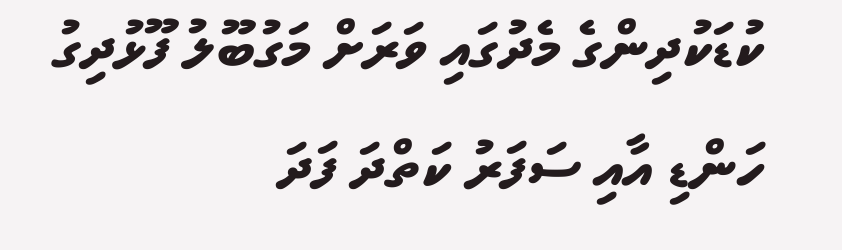ކުޑަކުދިންގެ މެދުގައި ވަރަށް މަގުބޫލު ފޫޅުދިގު ހަންޑި އާއި ސަފަރު ކަތްދަ ފަދަ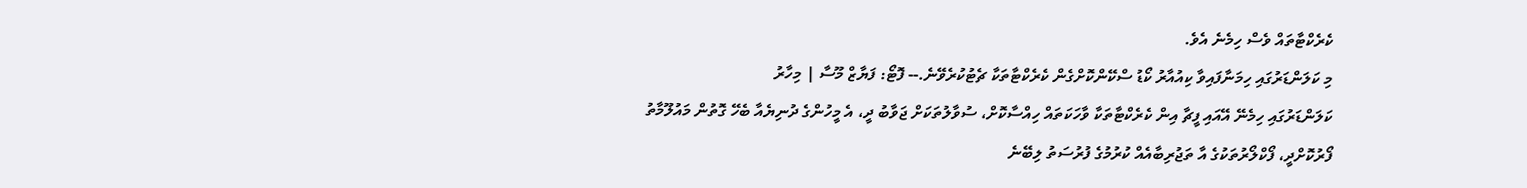ކެރެކްޓާތައް ވެސް ހިމެނެ އެވެ.
މި ކަލަންޑަރުގައި ހިމަނާފައިވާ ކިއުއާރު ކޯޑު ސްކޭންކޮށްގެން ކެރެކްޓާތަކާ ޗެޓުކުރެވޭނެ.-- ފޮޓޯ: ފަޔާޒް މޫސާ | މިހާރު
ކަލަންޑަރުގައި ހިމެނޭ އޭއައި ފީޗާ އިން ކެރެކްޓާތަކާ ވާހަކަތައް ހިއްސާކޮށް، ސުވާލުތަކަށް ޖަވާބު ދީ، އެ މީހުންގެ ދުނިޔެއާ ބެހޭ ގޮތުން މައުލޫމާތު ފޯރުކޮށްދީ، ފޯކްލޯރުތަކުގެ އާ ތަޖުރިބާއެއް ކުރުމުގެ ފުރުސަތު ލިބޭނެ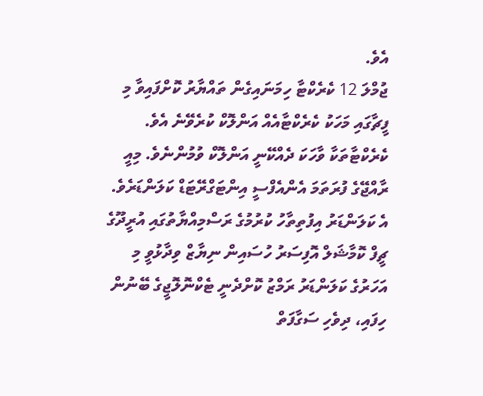އެވެ.
ޖުމްލަ 12 ކެރެކްޓާ ހިމަނައިގެން ތައްޔާރު ކޮށްފައިވާ މި ފީޗާގައި މަހަކު ކެރެކްޓާއެއް އަންލޮކް ކުރެވޭނެ އެވެ. ކެރެކްޓާތަކާ ވާހަކަ ދެއްކޭނީ އަންލޮކް ވުމުންނެވެ. މިއީ ރާއްޖޭގެ ފުރަތަމަ އެންއެފްސީ އިންޓަގްރޭޓަޑް ކަލަންޑަރެވެ.
އެ ކަލަންޑަރު އިފުތިތާހު ކުރުމުގެ ރަސްމިއްޔާތުގައި އުރީދޫގެ ޗީފް ކޮމާޝަލް އޮފިސަރު ހުސައިން ނިޔާޒް ވިދާޅުވީ މި އަހަރުގެ ކަލަންޑަރު ރަމްޒު ކޮށްދެނީ ޓެކްނޮލޮޖީގެ ބޭނުން ހިފައި، ދިވެހި ސަގާފަތް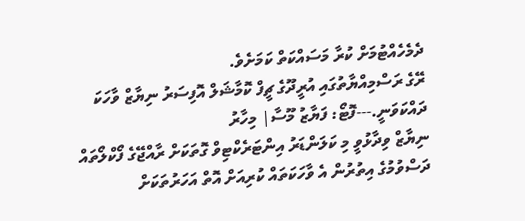ދެމެހެއްޓުމަށް ކުރާ މަސައްކަތް ކަމަށެވެ.
ރޭގެ ރަސްމިއްޔާތުގައި އުރީދޫގެ ޗީފް ކޮމާޝަލް އޮފިސަރު ނިޔާޒް ވާހަކަ ދައްކަވަނީ.---ފޮޓޯ: ފަޔާޒު މޫސާ| މިހާރު
ނިޔާޒް ވިދާޅުވީ މި ކަލަންޑަރު އިންޓަރެކްޓިވް ގޮތަކަށް ރާއްޖޭގެ ފޯކްލޯތައް ދަސްވުމުގެ އިތުރުން އެ ވާހަކަތައް ކުރިއަށް އޮތް އަހަރުތަކަށް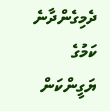ދެމިގެންދާނެ ކަމުގެ ޔަގީންކަން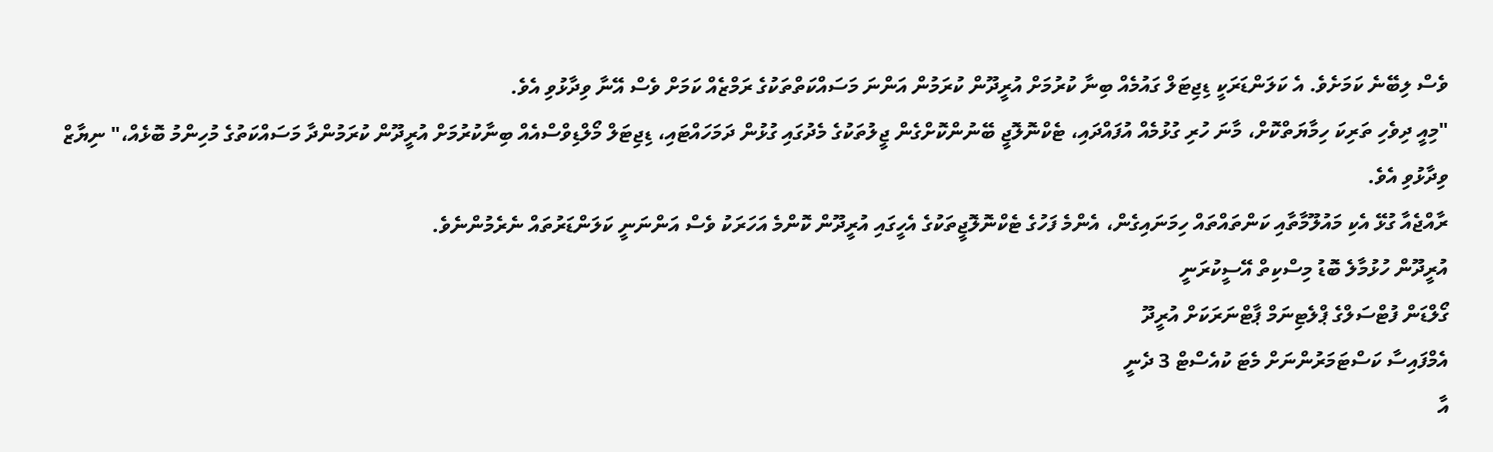ވެސް ލިބޭނެ ކަމަށެވެ. އެ ކަލަންޑަރަކީ ޑިޖިޓަލް ގައުމެއް ބިނާ ކުރުމަށް އުރީދޫން ކުރަމުން އަންނަ މަސައްކަތްތަކުގެ ރަމްޒެއް ކަމަށް ވެސް އޭނާ ވިދާޅުވި އެވެ.
"މިއީ ދިވެހި ތަރިކަ ހިމާޔަތްކޮށް، މާނަ ހުރި ގުޅުމެއް އުފައްދައި، ޓެކްނޮލޮޖީ ބޭނުންކޮށްގެން ޖީލުތަކުގެ މެދުގައި ގުޅުން ދަމަހައްޓައި، ޑިޖިޓަލް މޯލްޑިވްސްއެއް ބިނާކުރުމަށް އުރީދޫން ކުރަމުންދާ މަސައްކަތުގެ މުހިންމު ބޮޅެއް،" ނިޔާޒް ވިދާޅުވި އެވެ.
ރާއްޖެއާ ގުޅޭ އެކި މައުލޫމާތާއި ކަންތައްތައް ހިމަނައިގެން، އެންމެ ފަހުގެ ޓެކްނޮލޮޖީތަކުގެ އެހީގައި އުރީދޫން ކޮންމެ އަހަރަކު ވެސް އަންނަނީ ކަލަންޑަރުތައް ނެރެމުންނެވެ.
އުރީދޫން ހުޅުމާލެ ބޮޑު މިސްކިތް އޭސީކުރަނީ
ގޯލްޑަން ފުޓްސަލްގެ ޕްލެޓިނަމް ޕާޓްނަރަކަށް އުރީދޫ
އެމްފައިސާ ކަސްޓަމަރުންނަށް މެޓަ ކުއެސްޓް 3 ދެނީ
އާ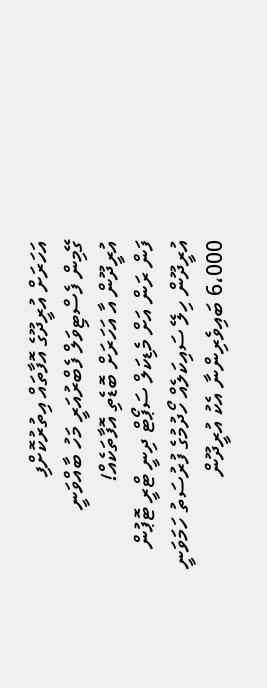އަހަރަށް އުރީދޫގެ އޮފާތައް އިތުރުކޮށްފި
ގޭމިން ފެސްޓިވަލް ފެބްރުއަރީ މަހު ބާއްވަނީ
އުރީދޫން އާ އަހަރަށް ބޮޑެތި އޮފާތަކެއް!
ފަން ރަން އަށް މެޑިކަލް ސަޕޯޓް ދިނީ ޓްރީ ޓޮޕުން
އުރީދޫން ހިލޭ ސައިކަލެއް ހޯދުމުގެ ފުރުސަތު ހަމަވަނީ
6،000 ބައިވެރިންނާ އެކު އުރީދޫން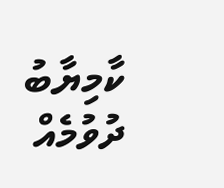ކާމިޔާބު ދުވުމެއް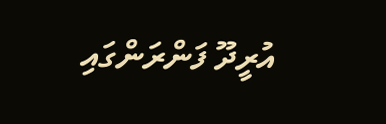އުރީދޫ ފަންރަންގައި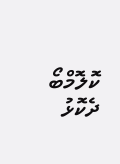ކޮލޮމްބޯ ދެކޮޅު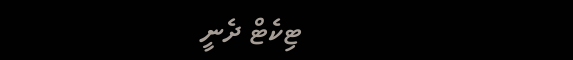ޓިކެޓް ދެނީ